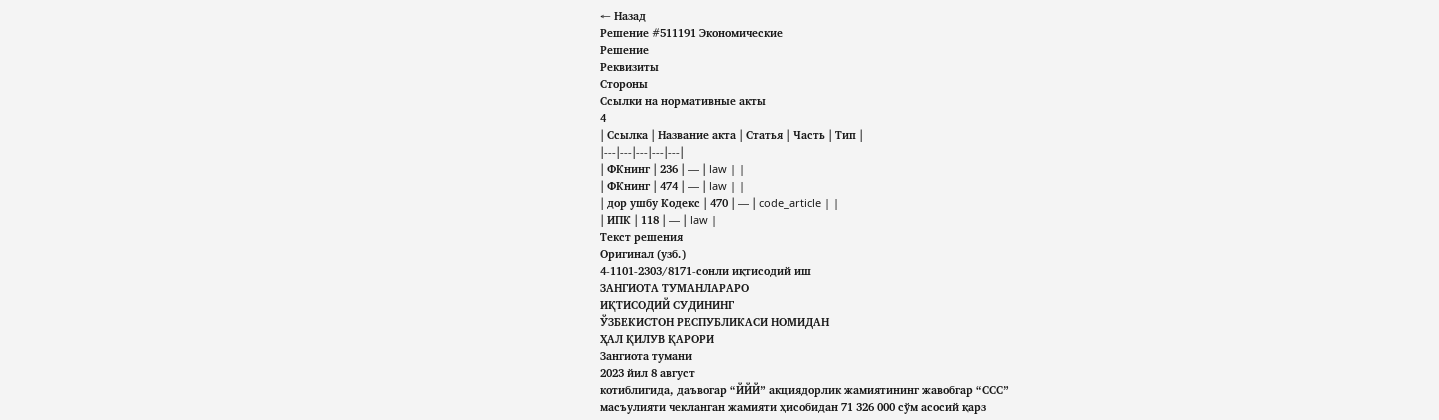← Назад
Решение #511191 Экономические
Решение
Реквизиты
Стороны
Ссылки на нормативные акты
4
| Ссылка | Название акта | Статья | Часть | Тип |
|---|---|---|---|---|
| ФКнинг | 236 | — | law | |
| ФКнинг | 474 | — | law | |
| дор ушбу Кодекс | 470 | — | code_article | |
| ИПК | 118 | — | law |
Текст решения
Оригинал (узб.)
4-1101-2303/8171-сонли иқтисодий иш
ЗАНГИОТА ТУМАНЛАРАРО
ИҚТИСОДИЙ СУДИНИНГ
ЎЗБЕКИСТОН РЕСПУБЛИКАСИ НОМИДАН
ҲАЛ ҚИЛУВ ҚАРОРИ
Зангиота тумани
2023 йил 8 август
котиблигида, даъвогар “ЙЙЙ” акциядорлик жамиятининг жавобгар “ССС”
масъулияти чекланган жамияти ҳисобидан 71 326 000 сўм асосий қарз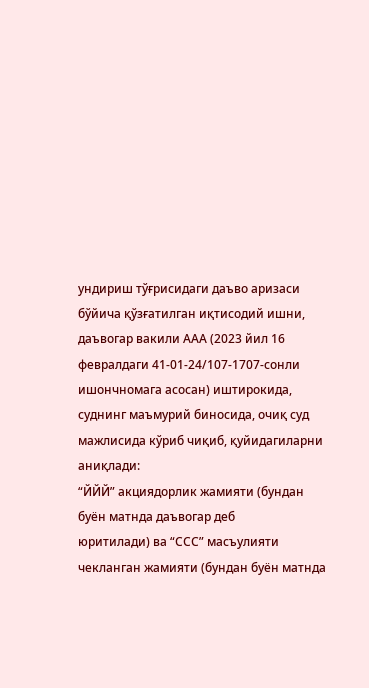ундириш тўғрисидаги даъво аризаси бўйича қўзғатилган иқтисодий ишни,
даъвогар вакили ААА (2023 йил 16 февралдаги 41-01-24/107-1707-сонли
ишончномага асосан) иштирокида, суднинг маъмурий биносида, очиқ суд
мажлисида кўриб чиқиб, қуйидагиларни
аниқлади:
“ЙЙЙ” акциядорлик жамияти (бундан буён матнда даъвогар деб
юритилади) ва “ССС” масъулияти чекланган жамияти (бундан буён матнда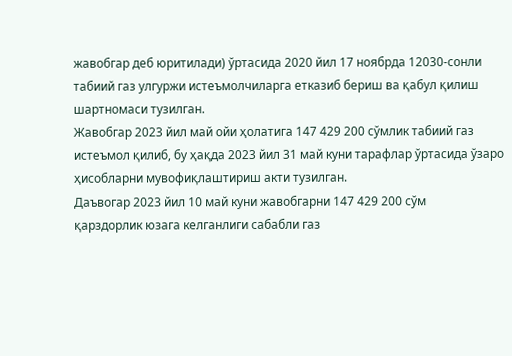жавобгар деб юритилади) ўртасида 2020 йил 17 ноябрда 12030-сонли
табиий газ улгуржи истеъмолчиларга етказиб бериш ва қабул қилиш
шартномаси тузилган.
Жавобгар 2023 йил май ойи ҳолатига 147 429 200 сўмлик табиий газ
истеъмол қилиб, бу ҳақда 2023 йил 31 май куни тарафлар ўртасида ўзаро
ҳисобларни мувофиқлаштириш акти тузилган.
Даъвогар 2023 йил 10 май куни жавобгарни 147 429 200 сўм
қарздорлик юзага келганлиги сабабли газ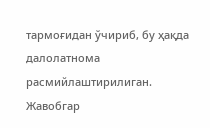тармоғидан ўчириб, бу ҳақда
далолатнома расмийлаштирилиган.
Жавобгар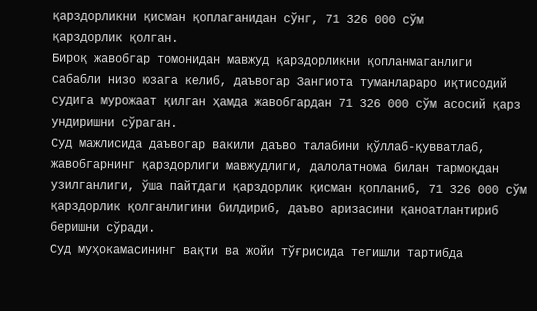қарздорликни қисман қоплаганидан сўнг, 71 326 000 сўм
қарздорлик қолган.
Бироқ жавобгар томонидан мавжуд қарздорликни қопланмаганлиги
сабабли низо юзага келиб, даъвогар Зангиота туманлараро иқтисодий
судига мурожаат қилган ҳамда жавобгардан 71 326 000 сўм асосий қарз
ундиришни сўраган.
Суд мажлисида даъвогар вакили даъво талабини қўллаб-қувватлаб,
жавобгарнинг қарздорлиги мавжудлиги, далолатнома билан тармоқдан
узилганлиги, ўша пайтдаги қарздорлик қисман қопланиб, 71 326 000 сўм
қарздорлик қолганлигини билдириб, даъво аризасини қаноатлантириб
беришни сўради.
Суд муҳокамасининг вақти ва жойи тўғрисида тегишли тартибда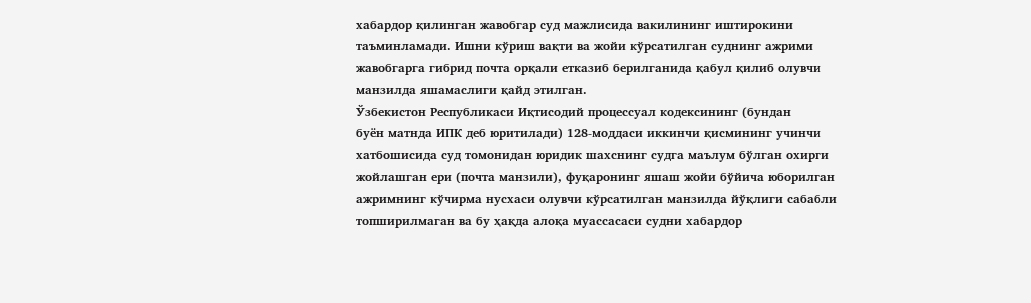хабардор қилинган жавобгар суд мажлисида вакилининг иштирокини
таъминламади. Ишни кўриш вақти ва жойи кўрсатилган суднинг ажрими
жавобгарга гибрид почта орқали етказиб берилганида қабул қилиб олувчи
манзилда яшамаслиги қайд этилган.
Ўзбекистон Республикаси Иқтисодий процессуал кодексининг (бундан
буён матнда ИПК деб юритилади) 128-моддаси иккинчи қисмининг учинчи
хатбошисида суд томонидан юридик шахснинг судга маълум бўлган охирги
жойлашган ери (почта манзили), фуқаронинг яшаш жойи бўйича юборилган
ажримнинг кўчирма нусхаси олувчи кўрсатилган манзилда йўқлиги сабабли
топширилмаган ва бу ҳақда алоқа муассасаси судни хабардор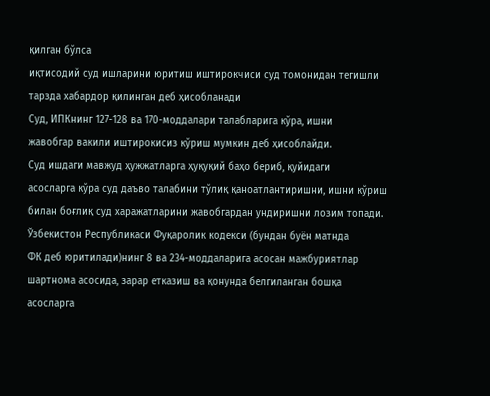қилган бўлса
иқтисодий суд ишларини юритиш иштирокчиси суд томонидан тегишли
тарзда хабардор қилинган деб ҳисобланади
Суд, ИПКнинг 127-128 ва 170-моддалари талабларига кўра, ишни
жавобгар вакили иштирокисиз кўриш мумкин деб ҳисоблайди.
Суд ишдаги мавжуд ҳужжатларга ҳуқуқий баҳо бериб, қуйидаги
асосларга кўра суд даъво талабини тўлиқ қаноатлантиришни, ишни кўриш
билан боғлиқ суд харажатларини жавобгардан ундиришни лозим топади.
Ўзбекистон Республикаси Фуқаролик кодекси (бундан буён матнда
ФК деб юритилади)нинг 8 ва 234-моддаларига асосан мажбуриятлар
шартнома асосида, зарар етказиш ва қонунда белгиланган бошқа
асосларга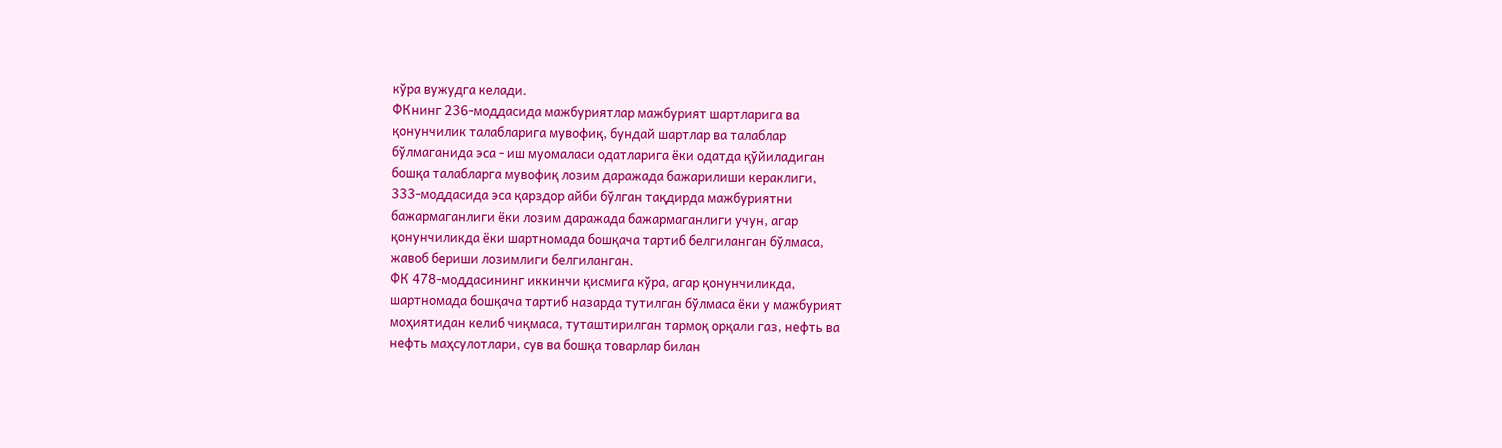кўра вужудга келади.
ФКнинг 236-моддасида мажбуриятлар мажбурият шартларига ва
қонунчилик талабларига мувофиқ, бундай шартлар ва талаблар
бўлмаганида эса - иш муомаласи одатларига ёки одатда қўйиладиган
бошқа талабларга мувофиқ лозим даражада бажарилиши кераклиги,
333-моддасида эса қарздор айби бўлган тақдирда мажбуриятни
бажармаганлиги ёки лозим даражада бажармаганлиги учун, агар
қонунчиликда ёки шартномада бошқача тартиб белгиланган бўлмаса,
жавоб бериши лозимлиги белгиланган.
ФК 478-моддасининг иккинчи қисмига кўра, агар қонунчиликда,
шартномада бошқача тартиб назарда тутилган бўлмаса ёки у мажбурият
моҳиятидан келиб чиқмаса, туташтирилган тармоқ орқали газ, нефть ва
нефть маҳсулотлари, сув ва бошқа товарлар билан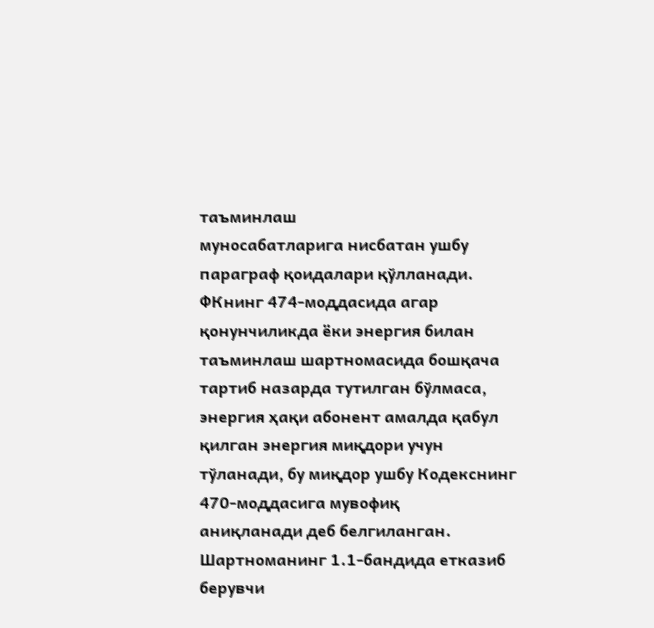таъминлаш
муносабатларига нисбатан ушбу параграф қоидалари қўлланади.
ФКнинг 474-моддасида агар қонунчиликда ёки энергия билан
таъминлаш шартномасида бошқача тартиб назарда тутилган бўлмаса,
энергия ҳақи абонент амалда қабул қилган энергия миқдори учун
тўланади, бу миқдор ушбу Кодекснинг 470-моддасига мувофиқ
аниқланади деб белгиланган.
Шартноманинг 1.1-бандида етказиб берувчи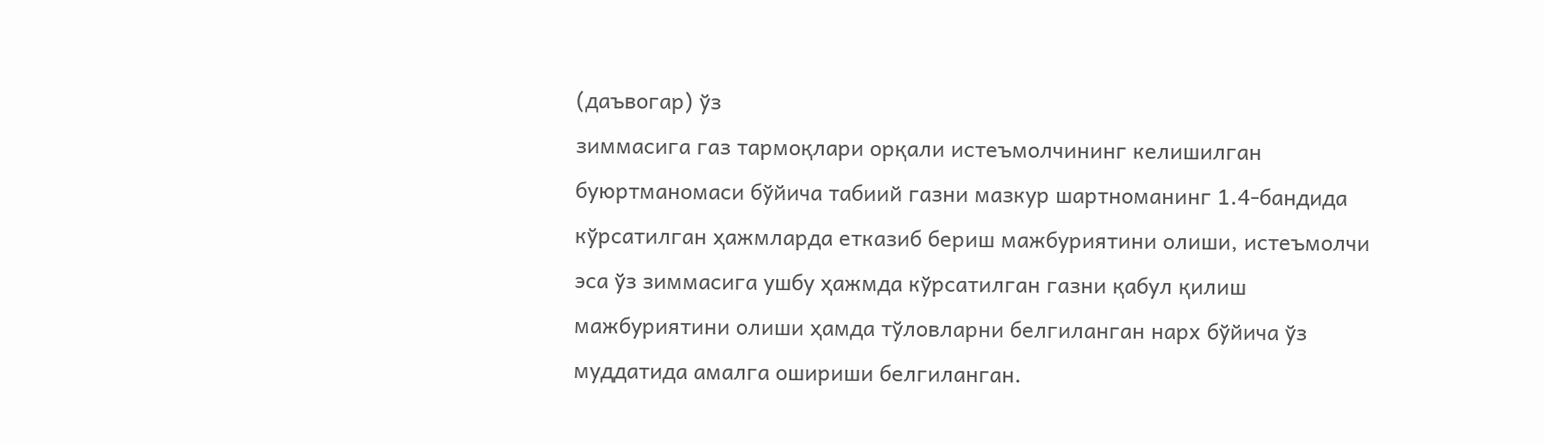(даъвогар) ўз
зиммасига газ тармоқлари орқали истеъмолчининг келишилган
буюртманомаси бўйича табиий газни мазкур шартноманинг 1.4-бандида
кўрсатилган ҳажмларда етказиб бериш мажбуриятини олиши, истеъмолчи
эса ўз зиммасига ушбу ҳажмда кўрсатилган газни қабул қилиш
мажбуриятини олиши ҳамда тўловларни белгиланган нарх бўйича ўз
муддатида амалга ошириши белгиланган.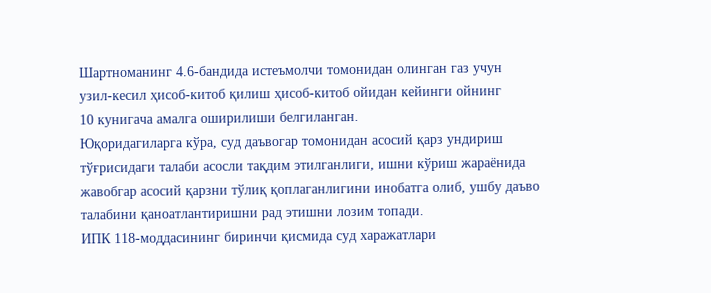Шартноманинг 4.6-бандида истеъмолчи томонидан олинган газ учун
узил-кесил ҳисоб-китоб қилиш ҳисоб-китоб ойидан кейинги ойнинг
10 кунигача амалга оширилиши белгиланган.
Юқоридагиларга кўра, суд даъвогар томонидан асосий қарз ундириш
тўғрисидаги талаби асосли тақдим этилганлиги, ишни кўриш жараёнида
жавобгар асосий қарзни тўлиқ қоплаганлигини инобатга олиб, ушбу даъво
талабини қаноатлантиришни рад этишни лозим топади.
ИПК 118-моддасининг биринчи қисмида суд харажатлари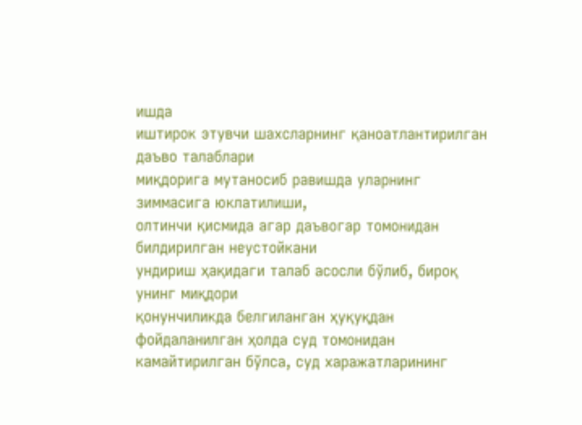ишда
иштирок этувчи шахсларнинг қаноатлантирилган даъво талаблари
миқдорига мутаносиб равишда уларнинг зиммасига юклатилиши,
олтинчи қисмида агар даъвогар томонидан билдирилган неустойкани
ундириш ҳақидаги талаб асосли бўлиб, бироқ унинг миқдори
қонунчиликда белгиланган ҳуқуқдан фойдаланилган ҳолда суд томонидан
камайтирилган бўлса, суд харажатларининг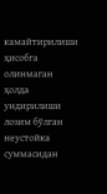камайтирилиши ҳисобга
олинмаган ҳолда ундирилиши лозим бўлган неустойка суммасидан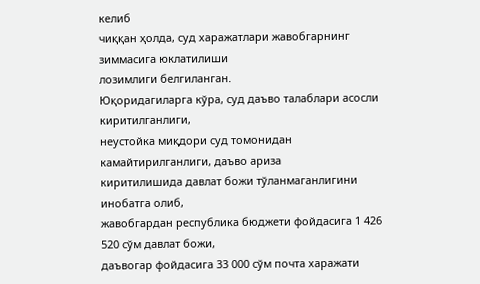келиб
чиққан ҳолда, суд харажатлари жавобгарнинг зиммасига юклатилиши
лозимлиги белгиланган.
Юқоридагиларга кўра, суд даъво талаблари асосли киритилганлиги,
неустойка миқдори суд томонидан камайтирилганлиги, даъво ариза
киритилишида давлат божи тўланмаганлигини инобатга олиб,
жавобгардан республика бюджети фойдасига 1 426 520 сўм давлат божи,
даъвогар фойдасига 33 000 сўм почта харажати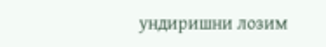ундиришни лозим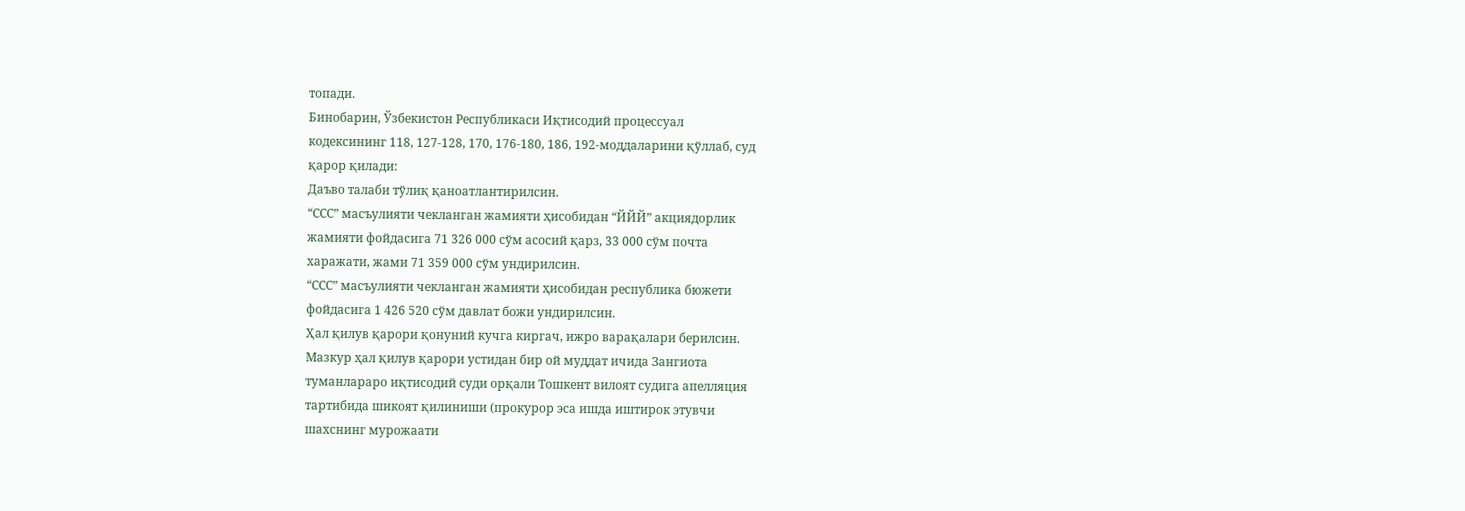топади.
Бинобарин, Ўзбекистон Республикаси Иқтисодий процессуал
кодексининг 118, 127-128, 170, 176-180, 186, 192-моддаларини қўллаб, суд
қарор қилади:
Даъво талаби тўлиқ қаноатлантирилсин.
“ССС” масъулияти чекланган жамияти ҳисобидан “ЙЙЙ” акциядорлик
жамияти фойдасига 71 326 000 сўм асосий қарз, 33 000 сўм почта
харажати, жами 71 359 000 сўм ундирилсин.
“ССС” масъулияти чекланган жамияти ҳисобидан республика бюжети
фойдасига 1 426 520 сўм давлат божи ундирилсин.
Ҳал қилув қарори қонуний кучга киргач, ижро варақалари берилсин.
Мазкур ҳал қилув қарори устидан бир ой муддат ичида Зангиота
туманлараро иқтисодий суди орқали Тошкент вилоят судига апелляция
тартибида шикоят қилиниши (прокурор эса ишда иштирок этувчи
шахснинг мурожаати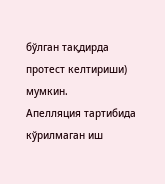бўлган тақдирда протест келтириши) мумкин.
Апелляция тартибида кўрилмаган иш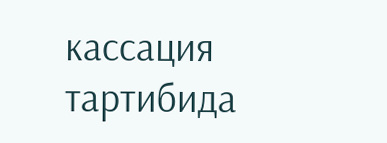кассация тартибида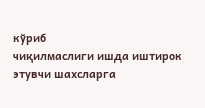кўриб
чиқилмаслиги ишда иштирок этувчи шахсларга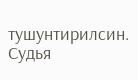тушунтирилсин.
Судья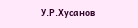У.Р.Хусанов